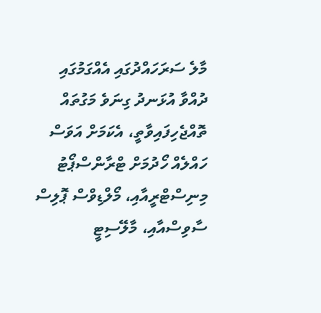މާލެ ސަރަހައްދުގައި އެއްގަމުގައި ދުއްވާ އުޅަނދު ގިނަވެ މަގުތައް ތޮއްޖެހިފައިވާތީ، އެކަމަށް އަވަސް ހައްލެއް ހޯދުމަށް ޓްރާންސްޕޯޓު މިނިސްޓްރީއާއި، މޯލްޑިވްސް ޕޮލިސް ސާވިސްއާއި، މާލޭސިޓީ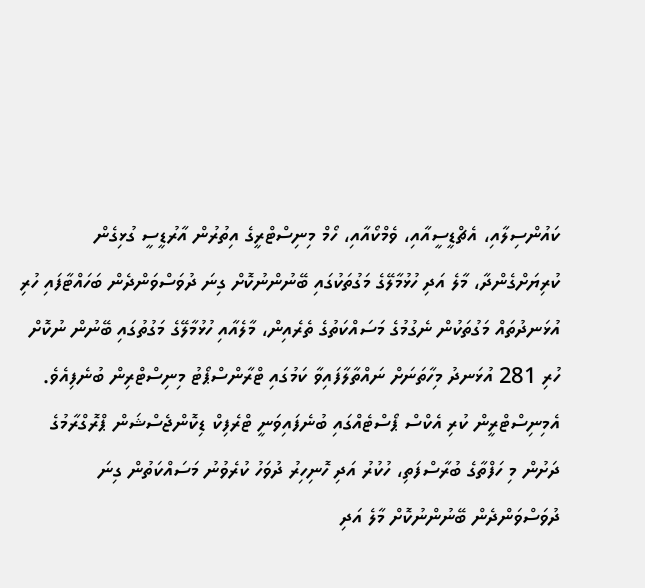ކައުންސިލާއި، އެޗްޑީސީއާއި، ވެމްކޯއާއި، ހޯމް މިނިސްޓްރީގެ އިތުރުން އާރުޑީސީ ގުޅިގެން ކުރިޔަށްގެންދާ، މާލެ އަދި ހުޅުމާލޭގެ މަގުތަކުގައި ބޭނުންނުކޮށް ގިނަ ދުވަސްވަންދެން ބަހައްޓާފައި ހުރި އުޅަނދުތައް މަގުތަކުން ނެގުމުގެ މަސައްކަތުގެ ތެރެއިން، މާލެއާއި ހުޅުމާލޭގެ މަގުތުގައި ބޭނުން ނުކޮށް ހުރި 281 އުޅަނދު މިހާތަނަށް ނައްތާލާފައިވާ ކަމުގައި ޓްރާންސްޕޯޓު މިނިސްޓްރިން ބުނެފިއެވެ.
އެމިނިސްޓްރީން ކުރި އެކްސް ޕޯސްޓެއްގައި ބުނެފައިވަނީ ޓްރެފިކް ޑިކޮންޖެސްޝަން ޕްރޮގްރާމުގެ ދަށުން މި ހަފްތާގެ ބުރާސްފަތި، ހުކުރު އަދި ހޮނިހިރު ދުވަހު ކުރެވުނު މަސައްކަތުން ގިނަ ދުވަސްވަންދެން ބޭނުންނުކޮށް މާލެ އަދި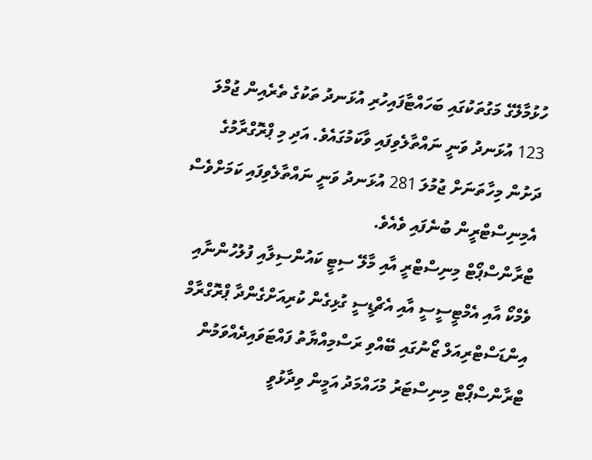ހުޅުމާލޭގެ މަގުތަކުގައި ބަހައްޓާފައިހުރި އުޅަނދު ތަކުގެ ތެރެއިން ޖުމްލަ 123 އުޅަނދު ވަނީ ނައްތާލެވިފައި ވާކަމުގައެވެ. އަދި މި ޕްރޮގްރާމުގެ ދަށުން މިހާތަނަށް ޖުމުލަ 281 އުޅަނދު ވަނީ ނައްތާލެވިފައި ކަމަށްވެސް އެމިނިސްޓްރީން ބުނެފައި ވެއެވެ.
ޓްރާންސްޕޯޓް މިނިސްޓްރީ އާއި މާލޭ ސިޓީ ކައުންސިލާއި ފުލުހުންނާއި ވެމްކޯ އާއި އެމްޓީސީސީ އާއި އެޗްޑީސީ ގުޅިގެން ކުރިއަށްގެންދާ ޕްރޮގްރާމް އިންޑަސްޓްރިއަލް ޒޯނުގައި ބޭއްވި ރަސްމިއްޔާތު ފައްޓަވައިދެއްވަމުން ޓްރާންސްޕޯޓް މިނިސްޓަރު މުހައްމަދު އަމީން ވިދާޅުވީ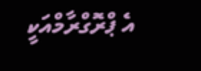އެ ޕްރޮގްރާމްއަކީ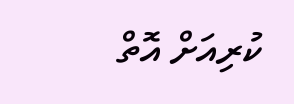ކުރިއަށް އޮތް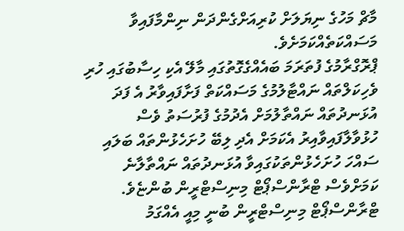މާޗް މަހުގެ ނިޔަލަށް ކުރިއަށްގެންދަން ނިންމާފައިވާ މަސައްކަތެއްކަމަށެވެ.
ޕްރޮގްރާމުގެ ފުތަރަމަ ބައެއްގެގޮތުގައި މާލޭ އެކި ހިސާބުގައި ހުރި ވެހިކަލްތައް ނައްޓާލުމުގެ މަސައްކަތް ފަށާފައިވާރު އެ ފަދަ އުޅަނދުތައް ނައްތާލުމަށް އެދުމުގެ ފުރުސަތު ވެސް ހުޅުވާލާފައިވާއިރު އެކަމަށް އެދި ލިބޭ ހުށަހެޅުންތައް ބަލައި ސައްހަ ހުށަހެޅުންތަކުގައިވާ އުޅަނދުތައް ނައްތާލާނެ ކަމަށްވެސް ޓްރާންސްޕޯޓް މިނިސްޓްރީން ބުންޏެވެ.
ޓްރާންސްޕޯޓް މިނިސްޓްރީން ބުނީ މިއީ އެއްގަމު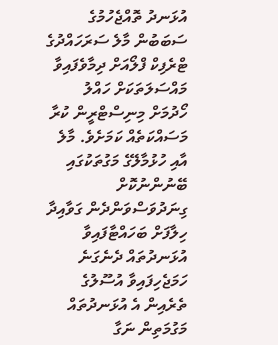އުޅަނދު ތޮއްޖެހުމުގެ ސަބަބުން މާލެ ސަރަހައްދުގެ ޓްރެފިކް ފްލޯއަށް ދިމާވެފައިވާ މައްސަލަތަކަށް ހައްލު ހޯދުމަށް މިނިސްޓްރީން ކުރާ މަސައްކަތެއް ކަމަށެވެ. މާލެ އާއި ހުޅުމާލޭގެ މަގުތަކުގައި ބޭނުންނުކޮށް ގިނަދުވަސްވަންދެން ގަވާއިދާ ހިލާފަށް ބަހައްޓާފައިވާ އުޅަނދުތައް ދެނެގަނެ ހަމަޖެހިފައިވާ އުސޫލުގެ ތެރެއިން އެ އުޅަނދުތައް މަގުމަތިން ނަގާ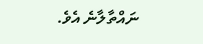ނައްތާލާނެ އެވެ.